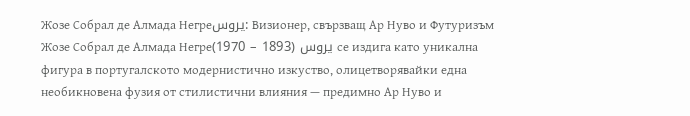Жозе Собрал де Алмада Негреيروس: Визионер, свързващ Ар Нуво и Футуризъм
Жозе Собрал де Алмада Негреيروس (1893 – 1970) се издига като уникална фигура в португалското модернистично изкуство, олицетворявайки една необикновена фузия от стилистични влияния — предимно Ар Нуво и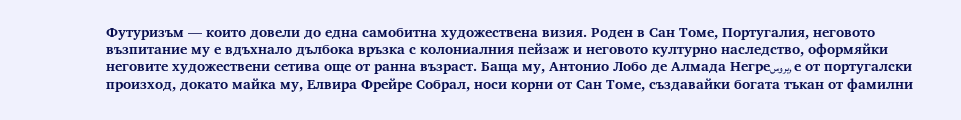Футуризъм — които довели до една самобитна художествена визия. Роден в Сан Томе, Португалия, неговото възпитание му е вдъхнало дълбока връзка с колониалния пейзаж и неговото културно наследство, оформяйки неговите художествени сетива още от ранна възраст. Баща му, Антонио Лобо де Алмада Негреيروس, е от португалски произход, докато майка му, Елвира Фрейре Собрал, носи корни от Сан Томе, създавайки богата тъкан от фамилни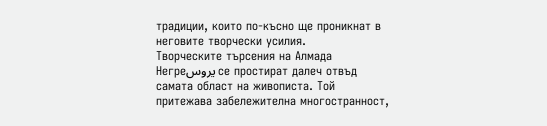традиции, които по-късно ще проникнат в неговите творчески усилия.
Творческите търсения на Алмада Негреيروس се простират далеч отвъд самата област на живописта. Той притежава забележителна многостранност,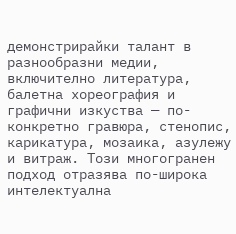демонстрирайки талант в разнообразни медии, включително литература, балетна хореография и графични изкуства — по-конкретно гравюра, стенопис, карикатура, мозаика, азулежу и витраж. Този многогранен подход отразява по-широка интелектуална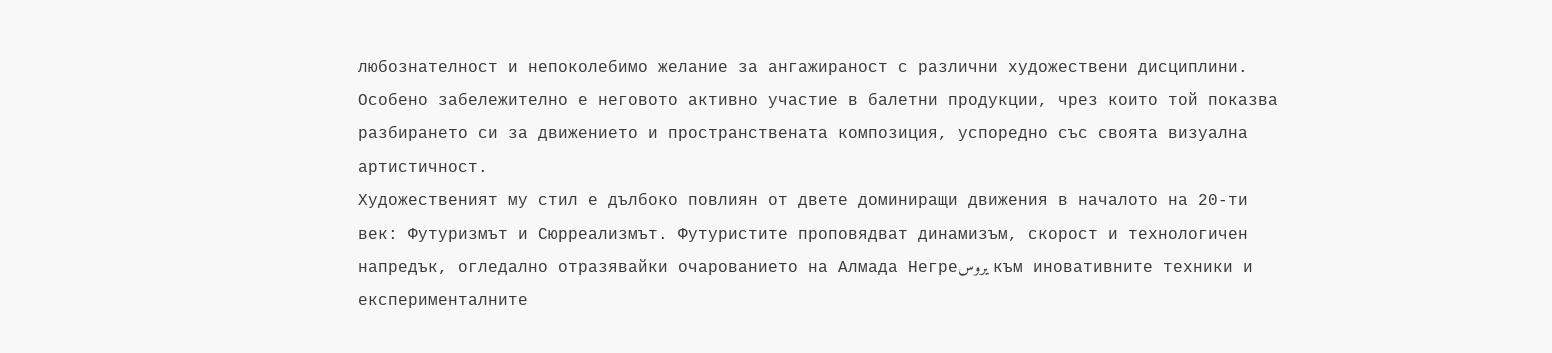любознателност и непоколебимо желание за ангажираност с различни художествени дисциплини. Особено забележително е неговото активно участие в балетни продукции, чрез които той показва разбирането си за движението и пространствената композиция, успоредно със своята визуална артистичност.
Художественият му стил е дълбоко повлиян от двете доминиращи движения в началото на 20-ти век: Футуризмът и Сюрреализмът. Футуристите проповядват динамизъм, скорост и технологичен напредък, огледално отразявайки очарованието на Алмада Негреيروس към иновативните техники и експерименталните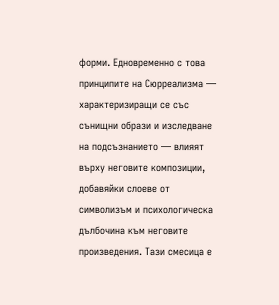форми. Едновременно с това принципите на Сюрреализма — характеризиращи се със сънищни образи и изследване на подсъзнанието — влияят върху неговите композиции, добавяйки слоеве от символизъм и психологическа дълбочина към неговите произведения. Тази смесица е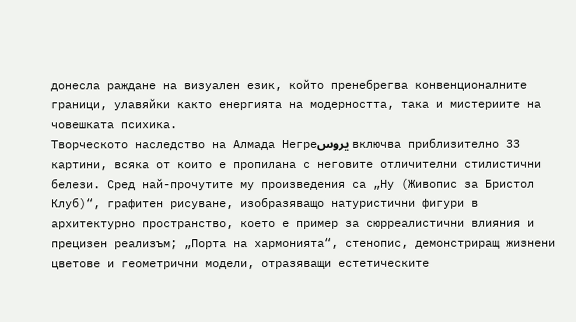донесла раждане на визуален език, който пренебрегва конвенционалните граници, улавяйки както енергията на модерността, така и мистериите на човешката психика.
Творческото наследство на Алмада Негреيروس включва приблизително 33 картини, всяка от които е пропилана с неговите отличителни стилистични белези. Сред най-прочутите му произведения са „Ну (Живопис за Бристол Клуб)“, графитен рисуване, изобразяващо натуристични фигури в архитектурно пространство, което е пример за сюрреалистични влияния и прецизен реализъм; „Порта на хармонията“, стенопис, демонстриращ жизнени цветове и геометрични модели, отразяващи естетическите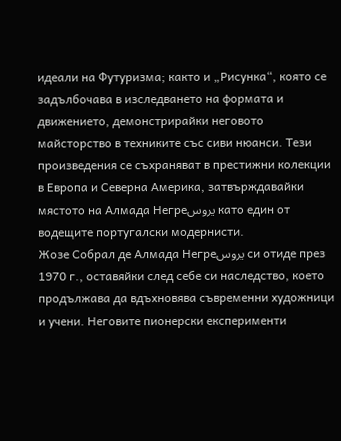идеали на Футуризма; както и „Рисунка“, която се задълбочава в изследването на формата и движението, демонстрирайки неговото майсторство в техниките със сиви нюанси. Тези произведения се съхраняват в престижни колекции в Европа и Северна Америка, затвърждавайки мястото на Алмада Негреيروس като един от водещите португалски модернисти.
Жозе Собрал де Алмада Негреيروس си отиде през 1970 г., оставяйки след себе си наследство, което продължава да вдъхновява съвременни художници и учени. Неговите пионерски експерименти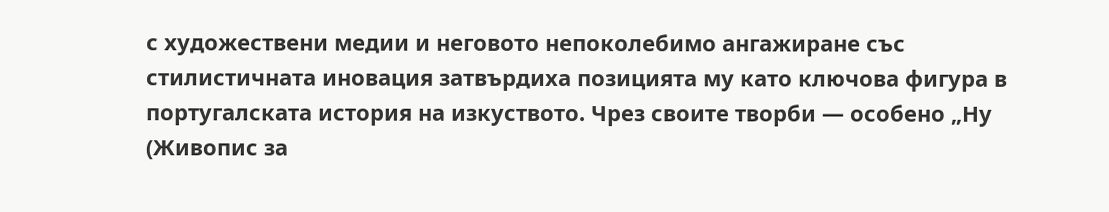с художествени медии и неговото непоколебимо ангажиране със стилистичната иновация затвърдиха позицията му като ключова фигура в португалската история на изкуството. Чрез своите творби — особено „Ну (Живопис за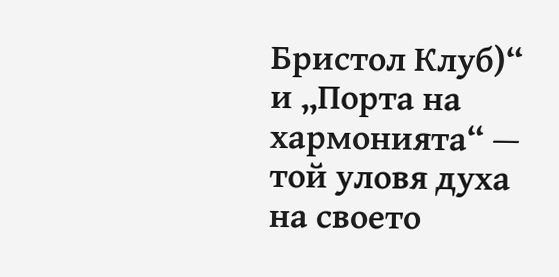Бристол Клуб)“ и „Порта на хармонията“ — той уловя духа на своето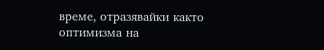време, отразявайки както оптимизма на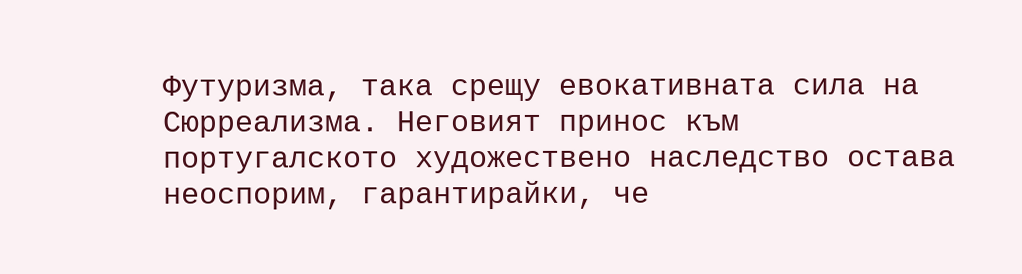Футуризма, така срещу евокативната сила на Сюрреализма. Неговият принос към португалското художествено наследство остава неоспорим, гарантирайки, че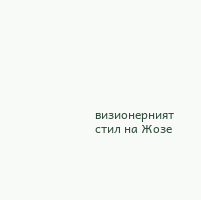визионерният стил на Жозе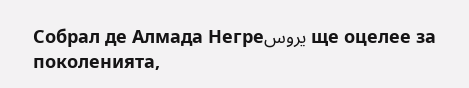Собрал де Алмада Негреيروس ще оцелее за поколенията,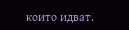които идват.